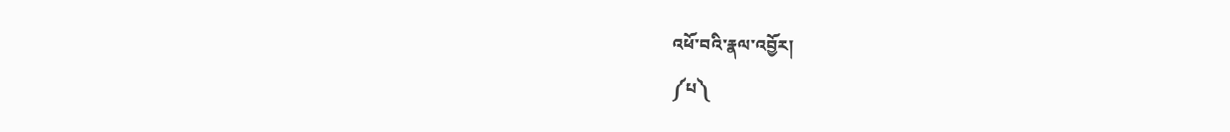འཕོ་བའི་རྣལ་འབྱོར།
༼པ༽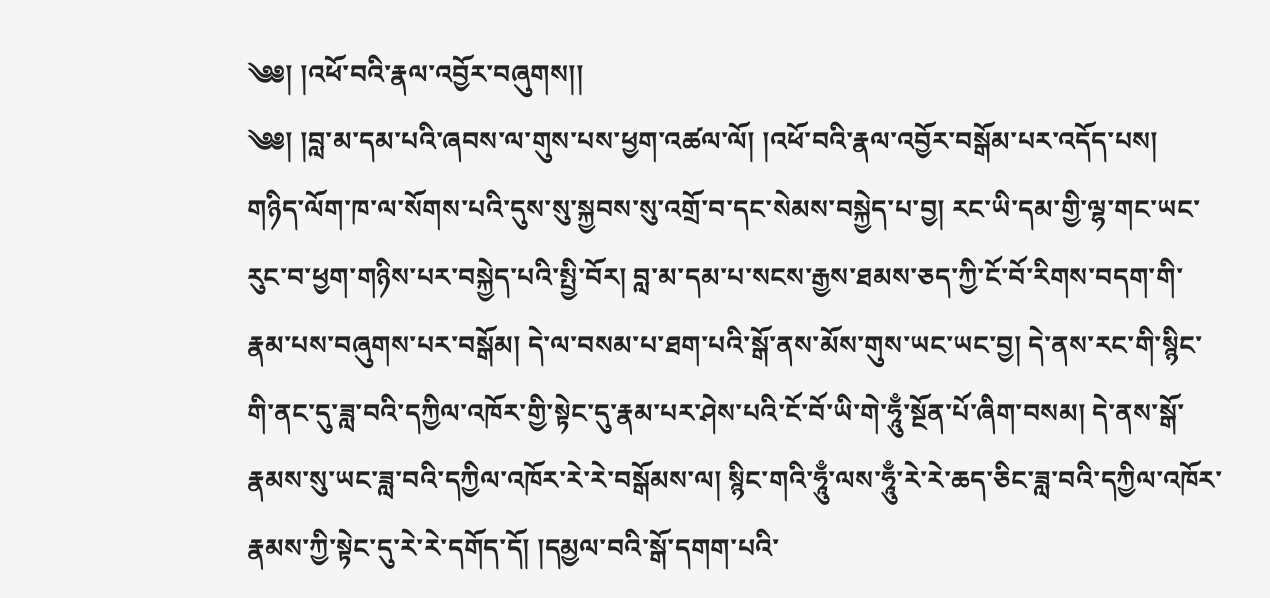༄༅། །འཕོ་བའི་རྣལ་འབྱོར་བཞུགས།།
༄༅། །བླ་མ་དམ་པའི་ཞབས་ལ་གུས་པས་ཕྱག་འཚལ་ལོ། །འཕོ་བའི་རྣལ་འབྱོར་བསྒོམ་པར་འདོད་པས། གཉིད་ལོག་ཁ་ལ་སོགས་པའི་དུས་སུ་སྐྱབས་སུ་འགྲོ་བ་དང་སེམས་བསྐྱེད་པ་བྱ། རང་ཡི་དམ་གྱི་ལྷ་གང་ཡང་རུང་བ་ཕྱག་གཉིས་པར་བསྐྱེད་པའི་སྤྱི་བོར། བླ་མ་དམ་པ་སངས་རྒྱས་ཐམས་ཅད་ཀྱི་ངོ་བོ་རིགས་བདག་གི་རྣམ་པས་བཞུགས་པར་བསྒོམ། དེ་ལ་བསམ་པ་ཐག་པའི་སྒོ་ནས་མོས་གུས་ཡང་ཡང་བྱ། དེ་ནས་རང་གི་སྙིང་གི་ནང་དུ་ཟླ་བའི་དཀྱིལ་འཁོར་གྱི་སྟེང་དུ་རྣམ་པར་ཤེས་པའི་ངོ་བོ་ཡི་གེ་ཧཱུྃ་སྔོན་པོ་ཞིག་བསམ། དེ་ནས་སྒོ་རྣམས་སུ་ཡང་ཟླ་བའི་དཀྱིལ་འཁོར་རེ་རེ་བསྒོམས་ལ། སྙིང་གའི་ཧཱུྃ་ལས་ཧཱུྃ་རེ་རེ་ཆད་ཅིང་ཟླ་བའི་དཀྱིལ་འཁོར་རྣམས་ཀྱི་སྟེང་དུ་རེ་རེ་དགོད་དོ། །དམྱལ་བའི་སྒོ་དགག་པའི་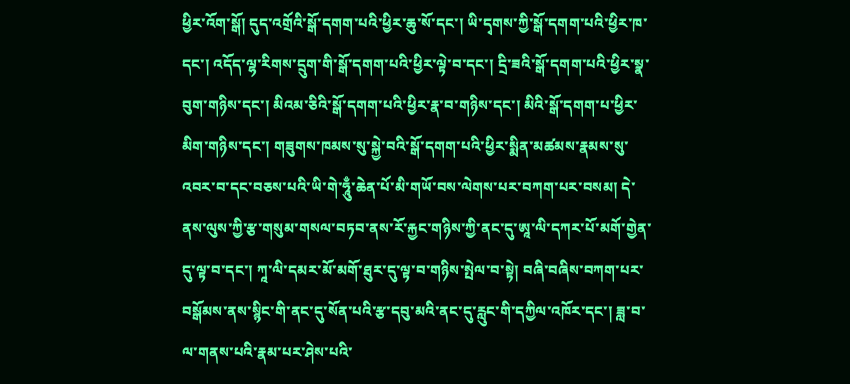ཕྱིར་འོག་སྒོ། དུད་འགྲོའི་སྒོ་དགག་པའི་ཕྱིར་ཆུ་སོ་དང་། ཡི་དྭགས་ཀྱི་སྒོ་དགག་པའི་ཕྱིར་ཁ་དང་། འདོད་ལྷ་རིགས་དྲུག་གི་སྒོ་དགག་པའི་ཕྱིར་ལྟེ་བ་དང་། དྲི་ཟའི་སྒོ་དགག་པའི་ཕྱིར་སྣ་བུག་གཉིས་དང་། མིའམ་ཅིའི་སྒོ་དགག་པའི་ཕྱིར་རྣ་བ་གཉིས་དང་། མིའི་སྒོ་དགག་པ་ཕྱིར་མིག་གཉིས་དང་། གཟུགས་ཁམས་སུ་སྐྱེ་བའི་སྒོ་དགག་པའི་ཕྱིར་སྨིན་མཚམས་རྣམས་སུ་འབར་བ་དང་བཅས་པའི་ཡི་གེ་ཧཱུྃ་ཆེན་པོ་མི་གཡོ་བས་ལེགས་པར་བཀག་པར་བསམ། དེ་ནས་ལུས་ཀྱི་རྩ་གསུམ་གསལ་བཏབ་ནས་རོ་རྐྱང་གཉིས་ཀྱི་ནང་དུ་ཨཱ་ལི་དཀར་པོ་མགོ་གྱེན་དུ་ལྟ་བ་དང་། ཀཱ་ལི་དམར་མོ་མགོ་ཐུར་དུ་ལྟ་བ་གཉིས་སྤེལ་བ་སྟེ། བཞི་བཞིས་བཀག་པར་བསྒོམས་ནས་སྙིང་གི་ནང་དུ་སོན་པའི་རྩ་དབུ་མའི་ནང་དུ་རླུང་གི་དཀྱིལ་འཁོར་དང་། ཟླ་བ་ལ་གནས་པའི་རྣམ་པར་ཤེས་པའི་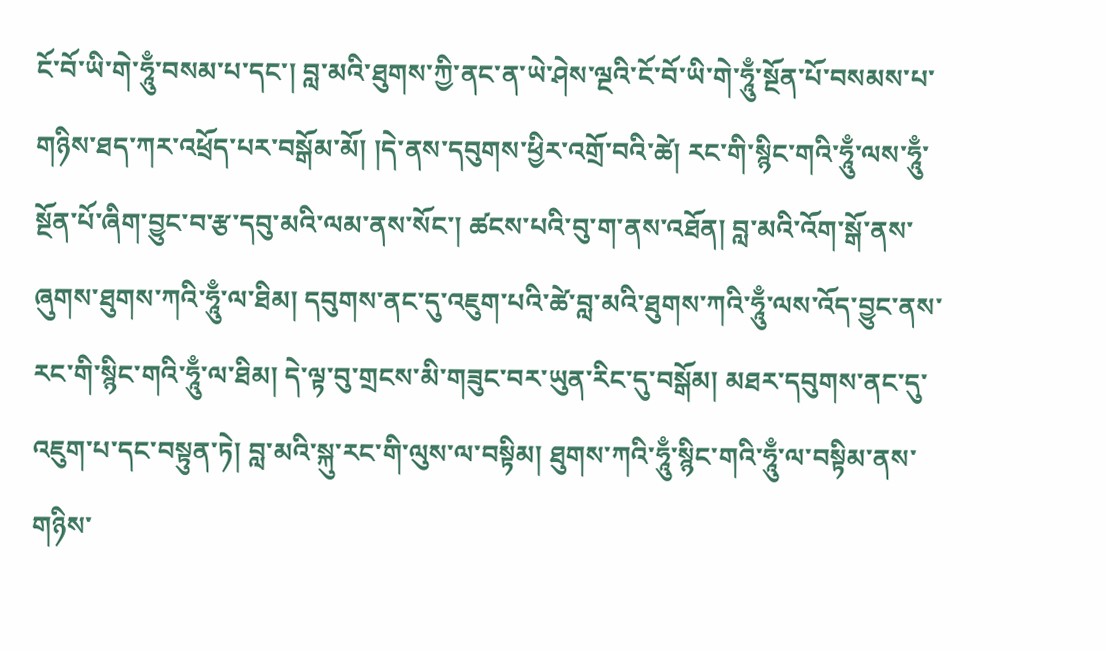ངོ་བོ་ཡི་གེ་ཧཱུྃ་བསམ་པ་དང་། བླ་མའི་ཐུགས་ཀྱི་ནང་ན་ཡེ་ཤེས་ལྔའི་ངོ་བོ་ཡི་གེ་ཧཱུྃ་སྔོན་པོ་བསམས་པ་གཉིས་ཐད་ཀར་འཕྲོད་པར་བསྒོམ་མོ། །དེ་ནས་དབུགས་ཕྱིར་འགྲོ་བའི་ཚེ། རང་གི་སྙིང་གའི་ཧཱུྃ་ལས་ཧཱུྃ་སྔོན་པོ་ཞིག་བྱུང་བ་རྩ་དབུ་མའི་ལམ་ནས་སོང་། ཚངས་པའི་བུ་ག་ནས་འཐོན། བླ་མའི་འོག་སྒོ་ནས་ཞུགས་ཐུགས་ཀའི་ཧཱུྃ་ལ་ཐིམ། དབུགས་ནང་དུ་འཇུག་པའི་ཚེ་བླ་མའི་ཐུགས་ཀའི་ཧཱུྃ་ལས་འོད་བྱུང་ནས་རང་གི་སྙིང་གའི་ཧཱུྃ་ལ་ཐིམ། དེ་ལྟ་བུ་གྲངས་མི་གཟུང་བར་ཡུན་རིང་དུ་བསྒོམ། མཐར་དབུགས་ནང་དུ་འཇུག་པ་དང་བསྟུན་ཏེ། བླ་མའི་སྐུ་རང་གི་ལུས་ལ་བསྟིམ། ཐུགས་ཀའི་ཧཱུྃ་སྙིང་གའི་ཧཱུྃ་ལ་བསྟིམ་ནས་གཉིས་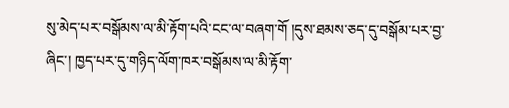སུ་མེད་པར་བསྒོམས་ལ་མི་རྟོག་པའི་ངང་ལ་བཞག་གོ །དུས་ཐམས་ཅད་དུ་བསྒོམ་པར་བྱ་ཞིང་། ཁྱད་པར་དུ་གཉིད་ལོག་ཁར་བསྒོམས་ལ་མི་རྟོག་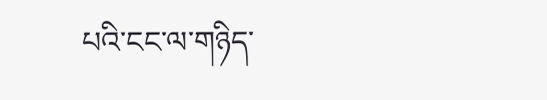པའི་ངང་ལ་གཉིད་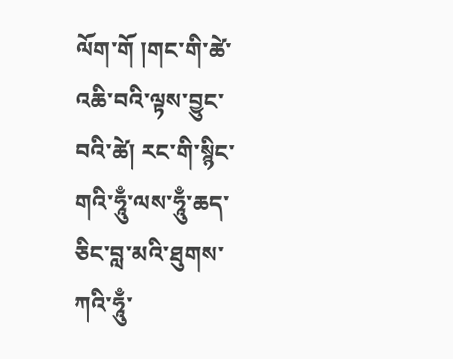ལོག་གོ །གང་གི་ཚེ་འཆི་བའི་ལྟས་བྱུང་བའི་ཚེ། རང་གི་སྙིང་གའི་ཧཱུྃ་ལས་ཧཱུྃ་ཆད་ཅིང་བླ་མའི་ཐུགས་ཀའི་ཧཱུྃ་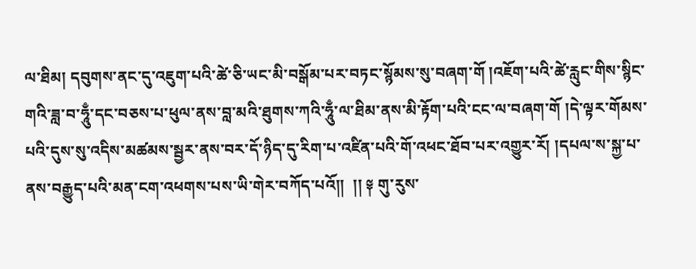ལ་ཐིམ། དབུགས་ནང་དུ་འཇུག་པའི་ཚེ་ཅི་ཡང་མི་བསྒོམ་པར་བཏང་སྙོམས་སུ་བཞག་གོ །འཇོག་པའི་ཚེ་རླུང་གིས་སྙིང་གའི་ཟླ་བ་ཧཱུྃ་དང་བཅས་པ་ཕུལ་ནས་བླ་མའི་ཐུགས་ཀའི་ཧཱུྃ་ལ་ཐིམ་ནས་མི་རྟོག་པའི་ངང་ལ་བཞག་གོ །དེ་ལྟར་གོམས་པའི་དུས་སུ་འདིས་མཚམས་སྦྱར་ནས་བར་དོ་ཉིད་དུ་རིག་པ་འཛིན་པའི་གོ་འཕང་ཐོབ་པར་འགྱུར་རོ། །དཔལ་ས་སྐྱ་པ་ནས་བརྒྱུད་པའི་མན་ངག་འཕགས་པས་ཡི་གེར་བཀོད་པའོ།།  །། ༈ གུ་རུས་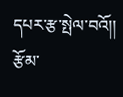དཔར་རྩ་སྤེལ་བའོ།།
རྩོམ་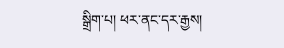སྒྲིག་པ། ཕར་ནང་དར་རྒྱས།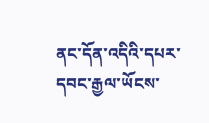ནང་དོན་འདིའི་དཔར་དབང་རྒྱལ་ཡོངས་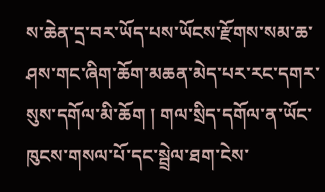ས་ཆེན་དྲ་བར་ཡོད་པས་ཡོངས་རྫོགས་སམ་ཆ་ཤས་གང་ཞིག་ཆོག་མཆན་མེད་པར་རང་དགར་སུས་དགོལ་མི་ཆོག ། གལ་སྲིད་དགོལ་ན་ཡོང་ཁུངས་གསལ་པོ་དང་སྦྲེལ་ཐག་ངེས་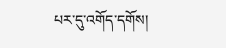པར་དུ་འགོད་དགོས།